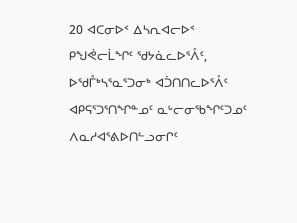20 ᐊᑕᓂᐅᑉ ᐃᓴᕆᐊᓕᐅᑉ ᑭᖑᕚᓕᒫᖏᑦ ᖁᔭᓈᓚᐅᕐᐰᑦ, ᐅᖁᒤᒃᓴᕐᓇᕐᑐᓂᒃ ᐊᑑᑎᑎᓚᐅᕐᐰᑦ ᐊᑭᕋᕐᑐᕐᑎᖏᓐᓄᑦ ᓇᒡᓕᓂᖃᖏᑦᑐᓄᑦ ᐱᓇᓱᐊᕐᕕᐅᑎᓪᓗᓂᒋᑦ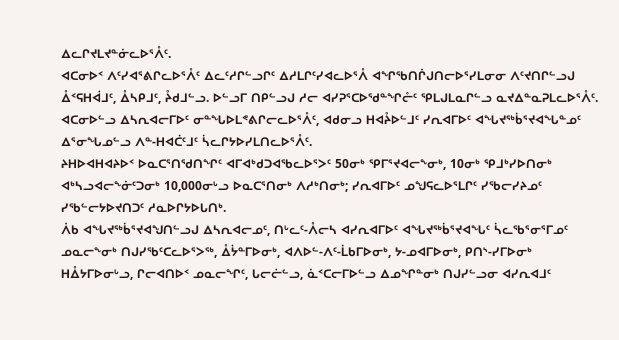ᐃᓚᒋᔪᒪᔪᓐᓃᓚᐅᕐᐰᑦ.
ᐊᑕᓂᐅᑉ ᐱᑦᓯᐊᕐᕕᒋᓚᐅᕐᐰᑦ ᐃᓚᑦᓱᒋᓪᓗᒋᑦ ᐃᓱᒪᒋᑦᓯᐊᓚᐅᕐᐰ ᐊᖏᖃᑎᒌᒍᑎᓕᐅᕐᓯᒪᓂᓂ ᐱᑦᔪᑎᒋᓪᓗᒍ ᐂᑉᕋᕼᐋᒧᑦ, ᐂᓴᑭᒧᑦ, ᔧᑯᒧᓪᓗ. ᐅᓪᓗᒥ ᑎᑭᓪᓗᒍ ᓱᓕ ᐊᓯᕈᕐᑕᐅᖁᓐᖏᓔᑦ ᕿᒪᒍᒪᓇᒋᓪᓗ ᓇᔪᐃᓐᓇᕈᒪᓚᐅᕐᐰᑦ.
ᐊᑕᓂᐅᓪᓗ ᐃᓴᕆᐊᓕᒥᐅᑦ ᓂᓐᖓᐅᒪᕝᕕᒋᓕᓚᐅᕐᐰᑦ, ᐊᑯᓂᓗ ᕼᐊᔧᐅᓪᒧᑦ ᓯᕆᐊᒥᐅᑦ ᐊᖓᔪᖅᑳᕐᔪᐊᖓᓐᓄᑦ ᐃᕐᓂᖓᓄᓪᓗ ᐱᓐ-ᕼᐊᑖᑦᒧᑦ ᓵᓚᒋᔭᐅᓯᒪᑎᓚᐅᕐᐰᑦ.
ᔨᕼᐅᐊᕼᐊᔨᐅᑉ ᐅᓇᑕᕐᑎᖁᑎᖏᑦ ᐊᒥᐊᒃᑯᑐᐊᖃᓚᐅᕐᐳᑦ 50ᓂᒃ ᕿᒥᕐᔪᐊᓕᖕᓂᒃ, 10ᓂᒃ ᕿᒧᒃᓯᐅᑎᓂᒃ ᐊᒃᓴᓗᐊᓕᖕᓃᑦᑐᓂᒃ 10,000ᓂᒡᓗ ᐅᓇᑕᕐᑎᓂᒃ ᐱᓱᒃᑎᓂᒃ; ᓯᕆᐊᒥᐅᑦ ᓄᖑᕋᓚᐅᕐᒪᒋᑦ ᓯᖃᓕᓯᔨᓄᑦ ᓯᖃᓪᓕᔭᐅᔪᑎᑐᑦ ᓱᓇᐅᒋᔭᐅᒐᑎᒃ.
ᐲᑲ ᐊᖓᔪᖅᑳᕐᔪᐊᖑᑎᓪᓗᒍ ᐃᓴᕆᐊᓕᓄᑦ, ᑎᒡᓚᑦ-ᐰᓕᓴ ᐊᓯᕆᐊᒥᐅᑦ ᐊᖓᔪᖅᑳᕐᔪᐊᖓᑦ ᓵᓚᖃᕐᓂᕐᒥᓄᑦ ᓄᓇᓕᖕᓂᒃ ᑎᒍᓯᖃᑦᑕᓚᐅᕐᐳᖅ, ᐂᔮᓐᒥᐅᓂᒃ, ᐊᐱᐅᓪ-ᐱᑦ-ᒫᑲᒥᐅᓂᒃ, ᔭ-ᓄᐊᒥᐅᓂᒃ, ᑭᑎᔅ-ᓯᒥᐅᓂᒃ ᕼᐂᔭᒥᐅᓂᒡᓗ, ᒋᓕᐊᑎᐅᑉ ᓄᓇᓕᖏᑦ, ᒐᓕᓖᓪᓗ, ᓈᑉᑕᓕᒥᐅᓪᓗ ᐃᓄᖏᓐᓂᒃ ᑎᒍᓯᓪᓗᓂ ᐊᓯᕆᐊᒧᑦ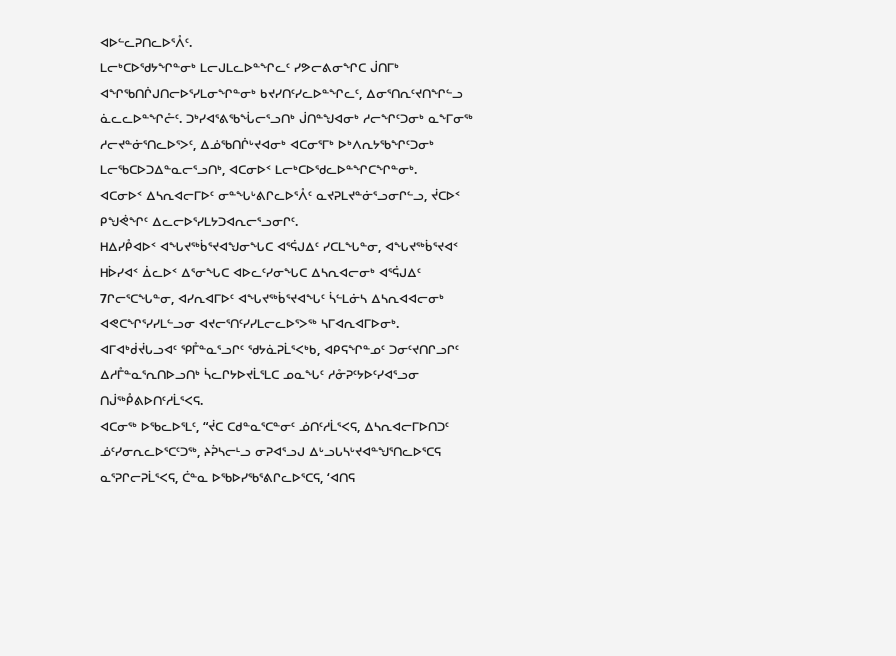ᐊᐅᓪᓚᕈᑎᓚᐅᕐᐰᑦ.
ᒪᓕᒃᑕᐅᖁᔭᖏᓐᓂᒃ ᒪᓕᒍᒪᓚᐅᓐᖏᓚᑦ ᓯᕗᓕᕕᓂᖏᑕ ᒎᑎᒥᒃ ᐊᖏᖃᑎᒌᒍᑎᓕᐅᕐᓯᒪᓂᖏᓐᓂᒃ ᑲᔪᓯᑎᑦᓯᓚᐅᓐᖏᓚᑦ, ᐃᓂᕐᑎᕆᑦᔪᑎᖏᓪᓗ ᓈᓚᓚᐅᓐᖏᓔᑦ. ᑐᒃᓯᐊᕐᕕᖃᖔᓕᕐᓗᑎᒃ ᒎᑎᓐᖑᐊᓂᒃ ᓱᓕᖏᑦᑐᓂᒃ ᓇᖕᒥᓂᖅ ᓱᓕᔪᓐᓃᕐᑎᓚᐅᕐᐳᑦ, ᐃᓅᖃᑎᒌᒡᔪᐊᓂᒃ ᐊᑕᓂᕐᒥᒃ ᐅᒃᐱᕆᔭᖃᖏᑦᑐᓂᒃ ᒪᓕᖃᑕᐅᑐᐃᓐᓇᓕᕐᓗᑎᒃ, ᐊᑕᓂᐅᑉ ᒪᓕᒃᑕᐅᖁᓚᐅᓐᖏᑕᖏᓐᓂᒃ.
ᐊᑕᓂᐅᑉ ᐃᓴᕆᐊᓕᒥᐅᑦ ᓂᓐᖓᒡᕕᒋᓚᐅᕐᐰᑦ ᓇᔪᕈᒪᔪᓐᓃᕐᓗᓂᒋᓪᓗ, ᔫᑕᐅᑉ ᑭᖑᕚᖏᑦ ᐃᓚᓕᐅᕐᓯᒪᔭᑐᐊᕆᓕᕐᓗᓂᒋᑦ.
ᕼᐃᓯᑬᐊᐅᑉ ᐊᖓᔪᖅᑳᕐᔪᐊᖑᓂᖓᑕ ᐊᕐᕌᒍᐃᑦ ᓯᑕᒪᖓᓐᓂ, ᐊᖓᔪᖅᑳᕐᔪᐊᑉ ᕼᐆᓯᐊᑉ ᐄᓚᐅᑉ ᐃᕐᓂᖓᑕ ᐊᐅᓚᑦᓯᓂᖓᑕ ᐃᓴᕆᐊᓕᓂᒃ ᐊᕐᕌᒍᐃᑦ 7ᒋᓕᕐᑕᖓᓐᓂ, ᐊᓯᕆᐊᒥᐅᑦ ᐊᖓᔪᖅᑳᕐᔪᐊᖓᑦ ᓵᓪᒪᓃᓴ ᐃᓴᕆᐊᐊᓕᓂᒃ ᐊᕙᑕᖏᕐᓯᓯᒪᓪᓗᓂ ᐊᔪᓕᕐᑎᑦᓯᓯᒪᓕᓚᐅᕐᐳᖅ ᓴᒥᐊᕆᐊᒥᐅᓂᒃ.
ᐊᒥᐊᒃᑰᔫᒐᓗᐊᑦ ᕿᒤᓐᓇᕐᓗᒋᑦ ᖁᔭᓈᕈᒫᕐᐸᒃᑲ, ᐊᑭᕋᖏᓐᓄᑦ ᑐᓂᑦᔪᑎᒋᓗᒋᑦ ᐃᓱᒤᓐᓇᕐᕆᑎᐅᓗᑎᒃ ᓵᓚᒋᔭᐅᔪᒫᕐᒪᑕ ᓄᓇᖓᑦ ᓱᓁᕈᑦᔭᐅᑦᓯᐊᕐᓗᓂ ᑎᒎᖅᑬᕕᐅᑎᑦᓱᒫᕐᐸᕋ.
ᐊᑕᓂᖅ ᐅᖃᓚᐅᕐᒪᑦ, “ᔫᑕ ᑕᑯᓐᓇᕐᑕᓐᓂᑦ ᓅᑎᑦᓱᒫᕐᐸᕋ, ᐃᓴᕆᐊᓕᒥᐅᑎᑐᑦ ᓅᑦᓯᓂᕆᓚᐅᕐᑕᑦᑐᖅ, ᔨᕉᓴᓕᒻᓗ ᓂᕈᐊᕐᓗᒍ ᐃᒡᓗᒐᓴᒡᔪᐊᓐᖑᕐᑎᓚᐅᕐᑕᕋ ᓇᕐᕈᒋᓕᕈᒫᕐᐸᕋ, ᑖᓐᓇ ᐅᖃᐅᓯᖃᕐᕕᒋᓚᐅᕐᑕᕋ, ‘ᐊᑎᕋ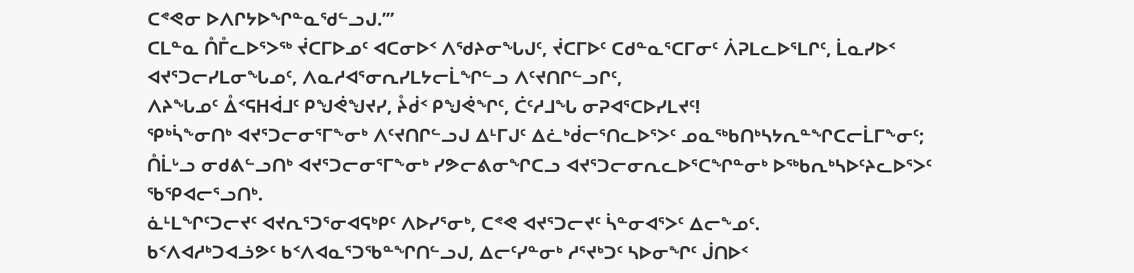ᑕᕝᕙᓂ ᐅᐱᒋᔭᐅᖏᓐᓇᖁᓪᓗᒍ.’”
ᑕᒪᓐᓇ ᑍᒤᓚᐅᕐᐳᖅ ᔫᑕᒥᐅᓄᑦ ᐊᑕᓂᐅᑉ ᐱᖁᔨᓂᖓᒍᑦ, ᔫᑕᒥᐅᑦ ᑕᑯᓐᓇᕐᑕᒥᓂᑦ ᐲᕈᒪᓚᐅᕐᒪᒋᑦ, ᒫᓇᓯᐅᑉ ᐊᔪᕐᑐᓕᓯᒪᓂᖓᓄᑦ, ᐱᓇᓱᐊᕐᓂᕆᓯᒪᔭᓕᒫᖏᓪᓗ ᐱᑦᔪᑎᒋᓪᓗᒋᑦ,
ᐱᔨᖓᓄᑦ ᐂᑉᕋᕼᐋᒧᑦ ᑭᖑᕚᖑᔪᓯ, ᔧᑰᑉ ᑭᖑᕚᖏᑦ, ᑖᑦᓱᒧᖓ ᓂᕈᐊᕐᑕᐅᓯᒪᔪᑦ!
ᕿᒃᓵᖕᓂᑎᒃ ᐊᔪᕐᑐᓕᓂᕐᒥᖕᓂᒃ ᐱᑦᔪᑎᒋᓪᓗᒍ ᐃᒻᒥᒍᑦ ᐃᓛᒃᑰᓕᕐᑎᓚᐅᕐᐳᑦ ᓄᓇᖅᑲᑎᒃᓴᔭᕆᓐᖏᑕᓕᒫᒥᖕᓂᑦ; ᑍᒫᒡᓗ ᓂᑯᕕᓪᓗᑎᒃ ᐊᔪᕐᑐᓕᓂᕐᒥᖕᓂᒃ ᓯᕗᓕᕕᓂᖏᑕᓗ ᐊᔪᕐᑐᓕᓂᕆᓚᐅᕐᑕᖏᓐᓂᒃ ᐅᖅᑲᕆᒃᓴᐅᑦᔨᓚᐅᕐᐳᑦ ᖃᕿᐊᓕᕐᓗᑎᒃ.
ᓈᒻᒪᖏᑦᑐᓕᔪᑦ ᐊᔪᕆᕐᑐᕐᓂᐊᕋᒃᑭᑦ ᐱᐅᓯᕐᓂᒃ, ᑕᕝᕙ ᐊᔪᕐᑐᓕᔪᑦ ᓵᓐᓂᐊᕐᐳᑦ ᐃᓕᖕᓄᑦ.
ᑲᑉᐱᐊᓱᒃᑐᐊᓘᕗᑦ ᑲᑉᐱᐊᓇᕐᑐᖃᓐᖏᑎᓪᓗᒍ, ᐃᓕᑦᓯᓐᓂᒃ ᓱᕐᔪᒃᑐᑦ ᓴᐅᓂᖏᑦ ᒎᑎᐅᑉ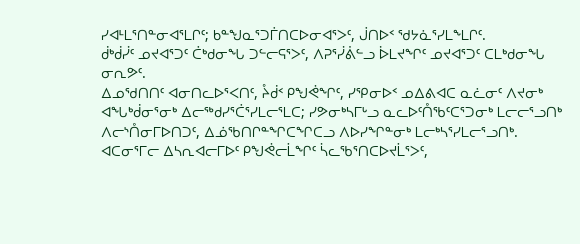ᓯᐊᒻᒪᕐᑎᓐᓂᐊᕐᒪᒋᑦ; ᑲᓐᖑᓇᕐᑐᒦᑎᑕᐅᓂᐊᕐᐳᑦ, ᒎᑎᐅᑉ ᖁᔭᓈᕐᓯᒪᖕᒪᒋᑦ.
ᑰᒃᑰᓰᑦ ᓄᔪᐊᕐᑐᑦ ᑖᒃᑯᓂᖓ ᑐᓪᓕᕋᕐᐳᑦ, ᐱᕈᕐᓰᕖᓪᓗ ᐆᒪᔪᖏᑦ ᓄᔪᐊᕐᑐᑦ ᑕᒪᒃᑯᓂᖓ ᓂᕆᕗᑦ.
ᐃᓄᖁᑎᑎᑦ ᐊᓂᑎᓚᐅᕐᐸᑎᑦ, ᔧᑰᑉ ᑭᖑᕚᖏᑦ, ᓯᕿᓂᐅᑉ ᓄᐃᕕᐊᑕ ᓇᓛᓂᑦ ᐱᔪᓂᒃ ᐊᖓᒃᑰᓂᕐᓂᒃ ᐃᓕᖅᑯᓯᕐᑖᕐᓯᒪᓕᕐᒪᑕ; ᓯᕗᓂᒃᓴᒥᒡᓗ ᓇᓚᐅᑦᑍᖃᑦᑕᕐᑐᓂᒃ ᒪᓕᓕᕐᓗᑎᒃ ᐱᓕᔅᑍᓂᒥᐅᑎᑐᑦ, ᐃᓅᖃᑎᒋᓐᖏᑕᖏᑕᓗ ᐱᐅᓯᖏᓐᓂᒃ ᒪᓕᒃᓴᕐᓯᒪᓕᕐᓗᑎᒃ.
ᐊᑕᓂᕐᒥᓕ ᐃᓴᕆᐊᓕᒥᐅᑦ ᑭᖑᕚᓕᒫᖏᑦ ᓵᓚᖃᕐᑎᑕᐅᔪᒫᕐᐳᑦ,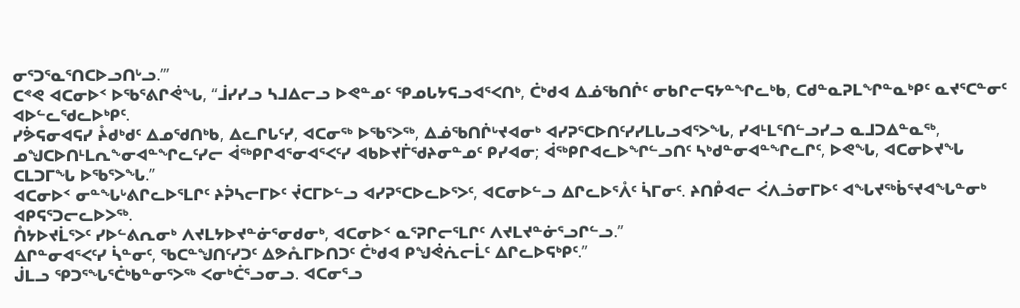ᓂᕐᑐᕐᓇᕐᑎᑕᐅᓗᑎᒡᓗ.’”
ᑕᕝᕙ ᐊᑕᓂᐅᑉ ᐅᖃᕐᕕᒋᕚᖓ, “ᒨᓯᓯᓗ ᓴᒧᐃᓕᓗ ᐅᕙᓐᓄᑦ ᕿᓄᒐᔭᕋᓗᐊᕐᐸᑎᒃ, ᑖᒃᑯᐊ ᐃᓅᖃᑎᒌᑦ ᓂᑲᒋᓕᕋᔭᓐᖏᓚᒃᑲ, ᑕᑯᓐᓇᕈᒪᖏᓐᓇᒃᑭᑦ ᓇᔪᕐᑕᓐᓂᑦ ᐊᐅᓪᓚᖁᓚᐅᒃᑭᑦ.
ᓯᕘᕋᓂᐊᕋᓯ ᔧᑯᒃᑯᑦ ᐃᓄᖁᑎᒃᑲ, ᐃᓚᒋᒐᑦᓯ, ᐊᑕᓂᖅ ᐅᖃᕐᐳᖅ, ᐃᓅᖃᑎᒌᒡᔪᐊᓂᒃ ᐊᓯᕈᕐᑕᐅᑎᑦᓯᓯᒪᒐᓗᐊᕐᐳᖓ, ᓯᐊᒻᒪᕐᑎᓪᓗᓯᓗ ᓇᒧᑐᐃᓐᓇᖅ, ᓄᖑᑕᐅᑎᒻᒪᕆᖕᓂᐊᓐᖏᓚᑦᓯᓕ ᐋᖅᑭᒋᐊᕐᓂᐊᕐᐸᑦᓯ ᐊᑲᐅᔪᒦᖁᔨᓂᓐᓄᑦ ᑭᓯᐊᓂ; ᐋᖅᑭᒋᐊᓚᐅᖏᓪᓗᑎᑦ ᓴᒃᑯᓐᓂᐊᓐᖏᓚᒋᑦ, ᐅᕙᖓ, ᐊᑕᓂᐅᔪᖓ ᑕᒪᑐᒥᖓ ᐅᖃᕐᐳᖓ.”
ᐊᑕᓂᐅᑉ ᓂᓐᖓᒡᕕᒋᓚᐅᕐᒪᒋᑦ ᔨᕉᓴᓕᒥᐅᑦ ᔫᑕᒥᐅᓪᓗ ᐊᓯᕈᕐᑕᐅᓚᐅᕐᐳᑦ, ᐊᑕᓂᐅᓪᓗ ᐃᒋᓚᐅᕐᐰᑦ ᓵᒥᓂᑦ. ᔨᑎᑬᐊᓕ ᐹᐱᓘᓂᒥᐅᑦ ᐊᖓᔪᖅᑳᕐᔪᐊᖓᓐᓂᒃ ᐊᑭᕋᕐᑐᓕᓚᐅᐳᖅ.
ᑍᔭᐅᔪᒫᕐᐳᑦ ᓯᐅᓪᕕᕆᓂᒃ ᐱᔪᒪᔭᐅᔪᓐᓃᕐᓂᑯᓂᒃ, ᐊᑕᓂᐅᑉ ᓇᕐᕈᒋᓕᕐᒪᒋᑦ ᐱᔪᒪᔪᓐᓃᕐᓗᒋᓪᓗ.”
ᐃᒋᓐᓂᐊᕐᐸᑦᓯ ᓵᓐᓂᑦ, ᖃᑕᓐᖑᑎᑦᓯᑐᑦ ᐃᕗᕅᒥᐅᑎᑐᑦ ᑖᒃᑯᐊ ᑭᖑᕚᕇᓕᒫᑦ ᐃᒋᓚᐅᕋᒃᑭᑦ.”
ᒎᒪᓗ ᕿᑐᕐᖓᕐᑖᒃᑲᓐᓂᕐᐳᖅ ᐸᓂᒃᑖᕐᓗᓂᓗ. ᐊᑕᓂᕐᓗ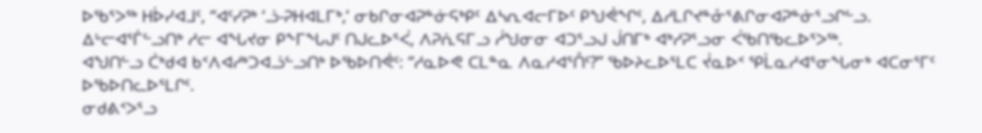ᐅᖃᕐᐳᖅ ᕼᐆᓯᐊᒧᑦ, “ᐊᑦᓯᕈᒃ ‘ᓘ-ᕈᕼᐊᒪᒥᒃ,’ ᓂᑲᒋᓂᐊᕈᓐᓃᕋᒃᑭᑦ ᐃᓴᕆᐊᓕᒥᐅᑦ ᑭᖑᕚᖏᑦ, ᐃᓱᒪᒋᔪᓐᓁᕐᕕᒋᓂᐊᕈᓐᓃᕐᓗᒋᓪᓗ.
ᐃᒡᓕᐊᕐᒦᓪᓗᑎᒃ ᓱᓕ ᐊᖓᔪᓂ ᑭᖕᒥᖓᒍᑦ ᑎᒍᓚᐅᕐᐹ, ᐱᕈᕇᕋᒥᓗ ᓲᖑᓂᓂ ᐊᑐᕐᓗᒍ ᒎᑎᒥᒃ ᐊᒃᓱᕈᕐᓗᓂ ᐹᖃᑎᖃᓚᐅᕐᐳᖅ.
ᐊᖑᑎᓪᓗ ᑖᒃᑯᐊ ᑲᑉᐱᐊᓱᒃᑐᐊᓘᓪᓗᑎᒃ ᐅᖃᐅᑎᕚᑦ: “ᓱᓇᐅᕙ ᑕᒪᓐᓇ ᐱᓇᓱᐊᕐᑍᑦ?” ᖃᐅᔨᓚᐅᕐᒪᑕ ᔫᓇᐅᑉ ᕿᒫᓇᓱᐊᕐᓂᖓᓂᒃ ᐊᑕᓂᕐᒥᑦ ᐅᖃᐅᑎᓚᐅᕐᒪᒋᑦ.
ᓂᑯᕕᑉᐳᕐᓗ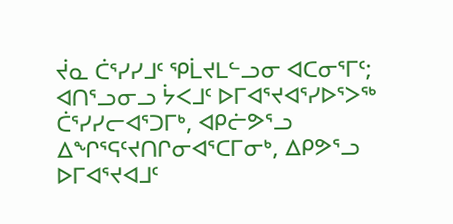ᔫᓇ ᑖᕐᓯᓯᒧᑦ ᕿᒫᔪᒪᓪᓗᓂ ᐊᑕᓂᕐᒥᑦ; ᐊᑎᕐᓗᓂᓗ ᔮᐸᒧᑦ ᐅᒥᐊᕐᔪᐊᕐᓯᐅᕐᐳᖅ ᑖᕐᓯᓯᓕᐊᕐᑐᒥᒃ, ᐊᑭᓖᕗᕐᓗ ᐃᖏᕐᕋᑦᔪᑎᒋᓂᐊᕐᑕᒥᓂᒃ, ᐃᑭᕗᕐᓗ ᐅᒥᐊᕐᔪᐊᒧᑦ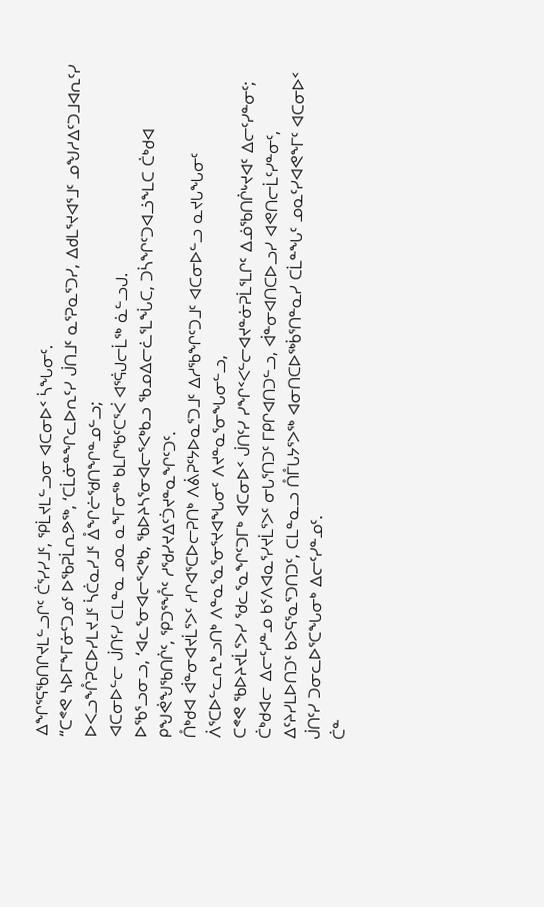ᐃᖏᕐᕋᖃᑎᒋᔪᒪᓪᓗᒋᑦ ᑖᕐᓯᓯᒧᑦ, ᕿᒫᔪᒪᓪᓗᓂ ᐊᑕᓂᐅᑉ ᓵᖓᓂᑦ.
“ᑕᕝᕙ ᓴᐅᒥᖕᒥᓃᑦᑐᓄᑦ ᐅᖃᕈᒫᕆᕗᖅ, ‘ᑕᒫᓃᓐᖏᓚᐅᕆᑦᓯ ᒎᑎᒧᑦ ᓇᕐᕈᓇᕐᑐᓯ, ᐃᑯᒪᕐᔪᐊᕐᒧᑦ ᓄᖑᓱᐃᑦᑐᒧᐊᕆᑦᓯ ᐅᐸᓗᖕᒊᕈᑕᐅᓯᒪᔪᒧᑦ ᓵᑖᓇᓯᒧᑦ ᐂᖏᓖᖁᑎᖏᓐᓄᓪᓗ;
ᐊᑕᓂᐅᓪᓕ ᒎᑎᑦᓯ ᑕᒪᓐᓇ ᓄᓇ ᓇᖕᒥᓂᖅ ᑲᒪᒋᖃᑦᑕᕐᐹ ᐊᕐᕌᒍᓕᒫᖅ ᓈᓪᓗᒍ.
ᐅᖃᕐᓗᓂᓗ, ‘ᐊᓚᕐᓂᐊᓕᕐᐸᒃᑲ, ᖃᐅᔨᓴᕐᓂᐊᓕᕐᐸᒃᑲᓗ ᖃᓄᐃᓕᓛᕐᒪᖔᑕ, ᑐᓵᖏᑦᑐᐊᓘᖕᒪᑕ ᑖᒃᑯᐊ ᑭᖑᕚᖑᖃᑎᒌᑦ, ᕿᑐᕐᖎᑦ ᓱᖁᓯᔪᐃᑦᑑᔪᓐᓇᖏᑦᑐᑦ.
ᑍᒃᑯᐊ ᐋᓐᓂᐊᔪᒫᕐᐳᑦ ᓱᒋᐊᕐᑕᐅᓕᕈᑎᒃ ᐱᕖᕈᑦᔭᐅᓇᕐᑐᒧᑦ ᐃᓱᖃᖏᑦᑐᒧᑦ ᐊᑕᓂᐅᓪᓗ ᓇᔪᒐᖓᓂᑦ ᐲᕐᑕᐅᓪᓚᕆᒃᓗᑎᒃ ᐱᓐᓇᕐᓇᕐᓂᕐᔪᐊᖓᓂᑦ ᐱᔪᓐᓇᕐᓂᖓᓂᓪᓗ,
ᑕᕝᕙ ᖃᐅᔨᔪᒫᕐᐳᓯ ᖁᓚᕐᓇᖏᑦᑐᒥᒃ ᐊᑕᓂᐅᑉ ᒎᑎᑦᓯ ᓯᖏᑉᐸᓪᓕᐊᔪᓐᓃᕈᒫᕐᒪᒋᑦ ᐃᓅᖃᑎᒌᒡᔪᐊᑦ ᐃᓕᑦᓯᓐᓂᑦ; ᑖᒃᑯᐊᓕ ᐃᓕᑦᓯᓐᓄ ᑲᑉᐱᐊᓇᕐᓯᔪᒫᕐᐳᑦ ᓂᒐᕐᑎᑐᑦ ᒥᑭᒋᐊᑎᑐᓪᓗ, ᐋᓐᓂᐊᑎᑕᐅᓗᓯ ᐊᕙᑎᓕᒫᑦᓯᓐᓂᑦ, ᐃᑦᔨᓯᒪᐅᑎᑐᑦ ᑲᐳᕋᕐᓇᕐᑐᑎᑐᑦ, ᑕᒪᓐᓇᓗ ᑍᒤᒐᔭᕐᐳᖅ ᐊᓂᑎᑕᐅᖅᑳᕐᑎᓐᓇᓯ ᑕᒫᓐᖓᑦ ᓄᓇᑦᓯᐊᕙᖕᒥᑦ ᐊᑕᓂᐅᑉ ᒎᑎᑦᓯ ᑐᓂᓚᐅᕐᑕᖓᓂᒃ ᐃᓕᑦᓯᓐᓄᑦ.
ᑖᓐ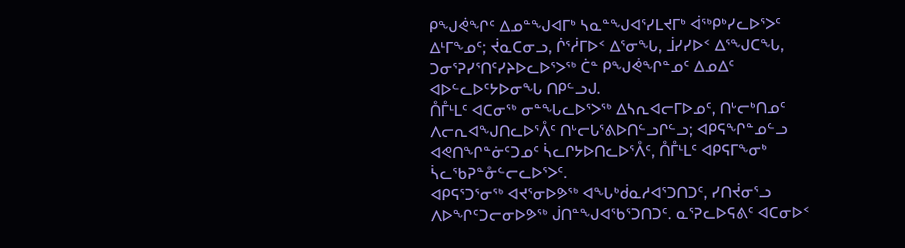ᑭᖑᕚᖏᑦ ᐃᓄᓐᖑᐊᒥᒃ ᓴᓇᓐᖑᐊᕐᓯᒪᔪᒥᒃ ᐋᖅᑭᒃᓯᓚᐅᕐᐳᑦ ᐃᒻᒥᖕᓄᑦ; ᔫᓇᑕᓂᓗ, ᒌᕐᓲᒥᐅᑉ ᐃᕐᓂᖓ, ᒨᓯᓯᐅᑉ ᐃᕐᖑᑕᖓ, ᑐᓂᕐᕈᓯᕐᑎᑦᓯᔨᐅᓚᐅᕐᐳᖅ ᑖᓐ ᑭᖑᕚᖏᓐᓄᑦ ᐃᓄᐃᑦ ᐊᐅᓪᓚᐅᑦᔭᐅᓂᖓ ᑎᑭᓪᓗᒍ.
ᑍᒤᒻᒪᑦ ᐊᑕᓂᖅ ᓂᓐᖓᓚᐅᕐᐳᖅ ᐃᓴᕆᐊᓕᒥᐅᓄᑦ, ᑎᒡᓕᒃᑎᓄᑦ ᐱᓕᕆᐊᖑᑎᓚᐅᕐᐰᑦ ᑎᒡᓕᒐᕐᕕᐅᑎᓪᓗᒋᓪᓗ; ᐊᑭᕋᖏᓐᓄᓪᓗ ᐊᕙᑎᖏᓐᓃᑦᑐᓄᑦ ᓵᓚᒋᔭᐅᑎᓚᐅᕐᐰᑦ, ᑍᒤᒻᒪᑦ ᐊᑭᕋᒥᖕᓂᒃ ᓵᓚᖃᕈᓐᓁᓪᓕᓚᐅᕐᐳᑦ.
ᐊᑭᕋᕐᑐᕐᓂᖅ ᐊᔪᕐᓂᐅᕗᖅ ᐊᖓᒃᑰᓇᓱᐊᕐᑐᑎᑐᑦ, ᓯᑎᔫᓂᕐᓗ ᐱᐅᖏᑦᑐᓕᓂᐅᕗᖅ ᒎᑎᓐᖑᐊᖃᕐᑐᑎᑐᑦ. ᓇᕐᕈᓚᐅᕋᕕᑦ ᐊᑕᓂᐅᑉ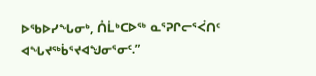ᐅᖃᐅᓯᖓᓂᒃ, ᑍᒫᒃᑕᐅᖅ ᓇᕐᕈᒋᓕᕐᐹᑎᑦ ᐊᖓᔪᖅᑳᕐᔪᐊᖑᓂᕐᓂᑦ.”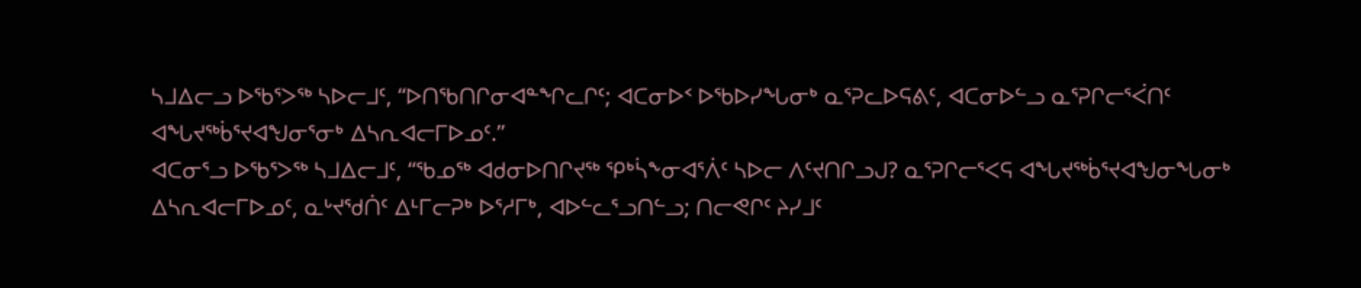ᓴᒧᐃᓕᓗ ᐅᖃᕐᐳᖅ ᓴᐅᓕᒧᑦ, “ᐅᑎᖃᑎᒋᓂᐊᓐᖏᓚᒋᑦ; ᐊᑕᓂᐅᑉ ᐅᖃᐅᓯᖓᓂᒃ ᓇᕐᕈᓚᐅᕋᕕᑦ, ᐊᑕᓂᐅᓪᓗ ᓇᕐᕈᒋᓕᕐᐹᑎᑦ ᐊᖓᔪᖅᑳᕐᔪᐊᖑᓂᕐᓂᒃ ᐃᓴᕆᐊᓕᒥᐅᓄᑦ.”
ᐊᑕᓂᕐᓗ ᐅᖃᕐᐳᖅ ᓴᒧᐃᓕᒧᑦ, “ᖃᓄᖅ ᐊᑯᓂᐅᑎᒋᔪᖅ ᕿᒃᓵᖕᓂᐊᕐᐲᑦ ᓴᐅᓕ ᐱᑦᔪᑎᒋᓗᒍ? ᓇᕐᕈᒋᓕᕐᐸᕋ ᐊᖓᔪᖅᑳᕐᔪᐊᖑᓂᖓᓂᒃ ᐃᓴᕆᐊᓕᒥᐅᓄᑦ, ᓇᒡᔪᖁᑏᑦ ᐃᒻᒥᓕᕈᒃ ᐅᕐᓱᒥᒃ, ᐊᐅᓪᓚᕐᓗᑎᓪᓗ; ᑎᓕᕙᒋᑦ ᔨᓯᒧᑦ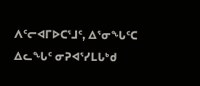ᐱᑦᓕᐊᒥᐅᑕᕐᒧᑦ, ᐃᕐᓂᖓᑦᑕ ᐃᓚᖓᑦ ᓂᕈᐊᕐᓯᒪᒐᒃᑯ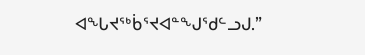ᐊᖓᔪᖅᑳᕐᔪᐊᓐᖑᖁᓪᓗᒍ.”